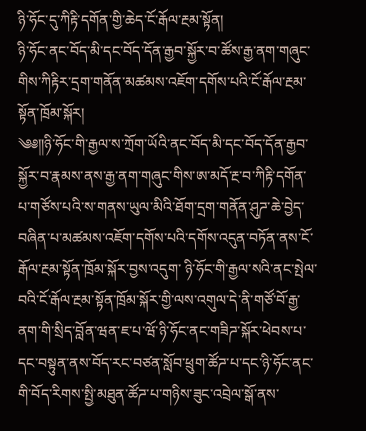ཉི་ཧོང་དུ་ཀིརྟི་དགོན་གྱི་ཆེད་ངོ་རྒོལ་རྔམ་སྟོན།
ཉི་ཧོང་ནང་བོད་མི་དང་བོད་དོན་རྒྱབ་སྐྱོར་བ་ཚོས་རྒྱ་ནག་གཞུང་གིས་ཀིརྟིར་དྲག་གནོན་མཚམས་འཇོག་དགོས་པའི་ངོ་རྒོལ་རྔམ་སྟོན་ཁྲོམ་སྐོར།
༄༅༎ཉི་ཧོང་གི་རྒྱལ་ས་ཀྲོག་ཡོའི་ནང་བོད་མི་དང་བོད་དོན་རྒྱབ་སྐྱོར་བ་རྣམས་ནས་རྒྱ་ནག་གཞུང་གིས་ཨ་མདོ་རྔ་བ་ཀིརྟི་དགོན་པ་གཙོས་པའི་ས་གནས་ཡུལ་མིའི་ཐོག་དྲག་གནོན་ཤུཌ་ཆེ་བྱེད་བཞིན་པ་མཚམས་འཇོག་དགོས་པའི་དགོས་འདུན་བཏོན་ནས་ངོ་རྒོལ་རྔམ་སྟོན་ཁྲོམ་སྐོར་བྱས་འདུག་ ཉི་ཧོང་གི་རྒྱལ་སའི་ནང་སྤེལ་བའི་ངོ་རྒོལ་རྔམ་སྟོན་ཁྲོམ་སྐོར་གྱི་ལས་འགུལ་དེ་ནི་གཙོ་བོ་རྒྱ་ནག་གི་སྲིད་བློན་ཝན་ཇ་པ་ཝོ་ཉི་ཧོང་ནང་གཟིཌ་སྐོར་ཕེབས་པ་དང་བསྟུན་ནས་བོད་རང་བཙན་སློབ་ཕྲུག་ཚོཌ་པ་དང་ཉི་ཧོང་ནང་གི་བོད་རིགས་སྤྱི་མཐུན་ཚོཌ་པ་གཉིས་ཟུང་འབྲེལ་སྒོ་ནས་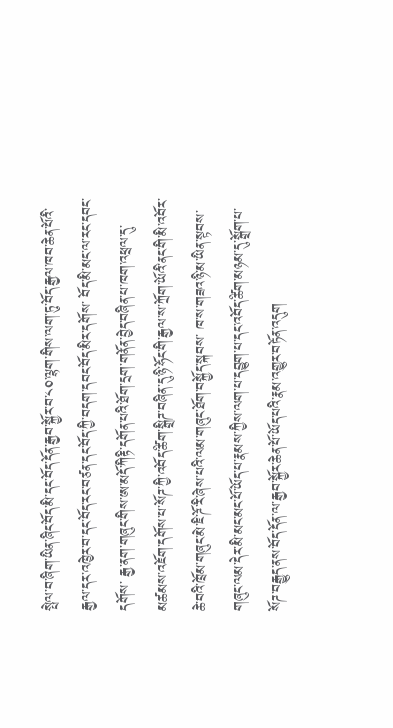སྤེལ་བ་ཞིག་ཡིན་ཞིང་བོད་མི་དང་བོད་དོན་རྒྱབ་སྐྱོར་བ་༨༠་ལྷག་གིས་ལག་ཏུ་བོད་རྒྱལ་ཁབ་ཆེན་པོའི་རྒྱལ་དར་འཁྱེར་བ་དང་བོད་རང་བཙན་དང་བོད་ཀྱི་བདག་དབང་བོད་མིར་དགོས་ བོད་མི་མང་ལ་རང་དབང་དགོས་ རྒྱ་ནག་གཞུང་གིས་ཨ་མདོ་ཀིརྟི་དགོན་པའི་ཐོག་དྲག་གནོན་བྱེད་བཞིན་པ་ཁག་འཕྲལ་དུ་མཚམས་འཇོག་དགོས་པ་སོཌ་ཀྱི་འབོད་ཚིག་སྒྲིཌ་བཞིན་དུ་ཉི་ཧོང་གི་རྒྱལ་ས་ཀྲོག་ཡོའི་ནང་གི་མི་འབོར་ཆེ་བའི་ཁྲོམ་གཞུང་མེ་ཇི་ཌོ་རི་ཞེས་པའི་ལམ་གཞུང་ཐོག་བསྐྱོད་སྐབས་ ཁ་ས་གཟའ་ཉི་མ་ཡིན་སྟབས་གཞུང་ལམ་དེར་མི་མང་མང་པོ་ཡོད་པ་རྣམས་ཀྱིས་ལག་པ་དབྱུག་པ་དང་འབོད་ཚིག་མཉམ་དུ་སྒྲོག་པ་སོཌ་བརྒྱུད་ནས་བོད་དོན་ལ་རྒྱབ་སྐྱོར་ཆེན་པོ་ཡོད་པའི་རྣམ་འགྱུར་བཏོན་འདུག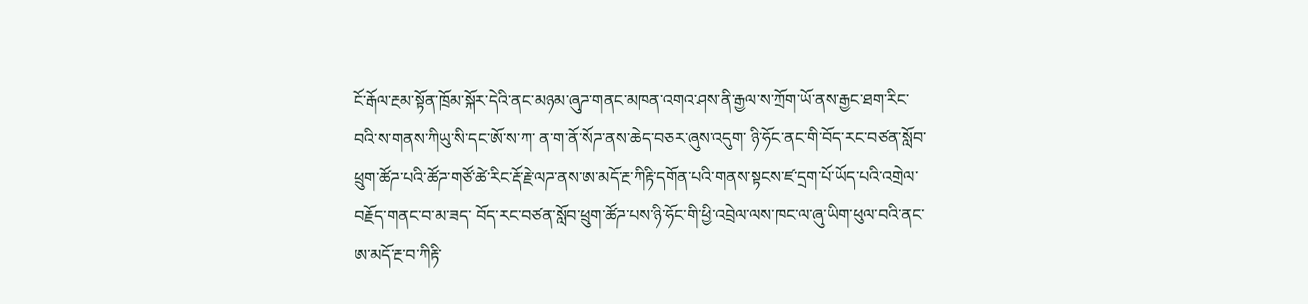ངོ་རྒོལ་རྔམ་སྟོན་ཁྲོམ་སྐོར་དེའི་ནང་མཉམ་ཞུཌ་གནང་མཁན་འགའ་ཤས་ནི་རྒྱལ་ས་ཀྲོག་ཡོ་ནས་རྒྱང་ཐག་རིང་བའི་ས་གནས་ཀིཡུ་སི་དང་ཨོ་ས་ཀ་ ན་ག་ནོ་སོཌ་ནས་ཆེད་བཅར་ཞུས་འདུག་ ཉི་ཧོང་ནང་གི་བོད་རང་བཙན་སློབ་ཕྲུག་ཚོཌ་པའི་ཚོཌ་གཙོ་ཚེ་རིང་རྡོ་རྗེ་ལཌ་ནས་ཨ་མདོ་རྔ་ཀིརྟི་དགོན་པའི་གནས་སྟངས་ཛ་དྲག་པོ་ཡོད་པའི་འགྲེལ་བརྗོད་གནང་བ་མ་ཟད་ བོད་རང་བཙན་སློབ་ཕྲུག་ཚོཌ་པས་ཉི་ཧོང་གི་ཕྱི་འབྲེལ་ལས་ཁང་ལ་ཞུ་ཡིག་ཕུལ་བའི་ནང་ཨ་མདོ་རྔ་བ་ཀིརྟི་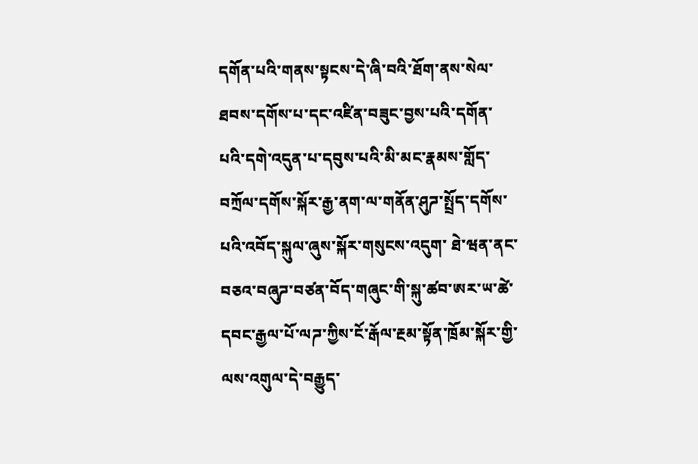དགོན་པའི་གནས་སྟངས་དེ་ཞི་བའི་ཐོག་ནས་སེལ་ཐབས་དགོས་པ་དང་འཛིན་བཟུང་བྱས་པའི་དགོན་པའི་དགེ་འདུན་པ་དབུས་པའི་མི་མང་རྣམས་གློད་བཀྲོལ་དགོས་སྐོར་རྒྱ་ནག་ལ་གནོན་ཤུཌ་སྤྲོད་དགོས་པའི་འབོད་སྐུལ་ཞུས་སྐོར་གསུངས་འདུག་ ཐེ་ཝན་ནང་བཅའ་བཞུཌ་བཙན་བོད་གཞུང་གི་སྐུ་ཚབ་ཨར་ཡ་ཚེ་དབང་རྒྱལ་པོ་ལཌ་ཀྱིས་ངོ་རྒོལ་རྔམ་སྟོན་ཁྲོམ་སྐོར་གྱི་ལས་འགུལ་དེ་བརྒྱུད་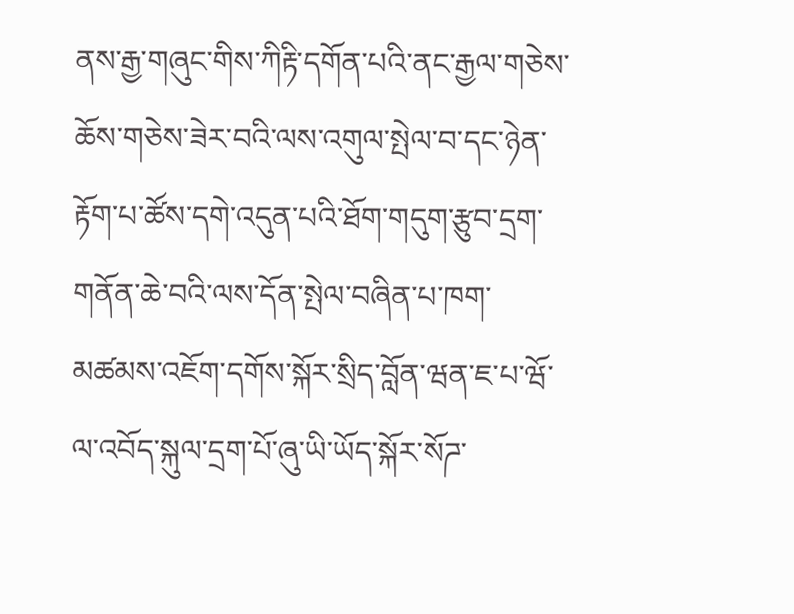ནས་རྒྱ་གཞུང་གིས་ཀིརྟི་དགོན་པའི་ནང་རྒྱལ་གཅེས་ཆོས་གཅེས་ཟེར་བའི་ལས་འགུལ་སྤེལ་བ་དང་ཉེན་རྟོག་པ་ཚོས་དགེ་འདུན་པའི་ཐོག་གདུག་རྩུབ་དྲག་གནོན་ཆེ་བའི་ལས་དོན་སྤེལ་བཞིན་པ་ཁག་མཚམས་འཇོག་དགོས་སྐོར་སྲིད་བློན་ཝན་ཇ་པ་ཝོ་ལ་འབོད་སྐུལ་དྲག་པོ་ཞུ་ཡི་ཡོད་སྐོར་སོཌ་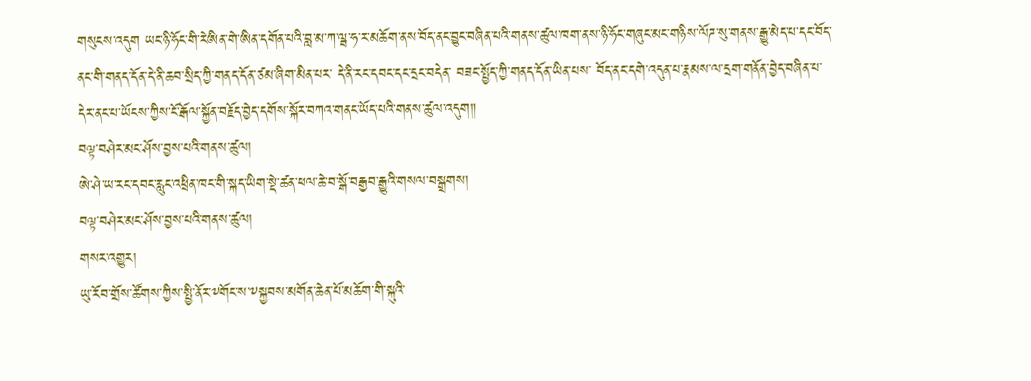གསུངས་འདུག ཡང་ཉི་ཧོང་གི་རེཨིན་གེ་ཨིན་དགོན་པའི་བླ་མ་ཀ་ལྦ་ཧ་ར་མཆོག་ནས་བོད་ནང་བྱུང་བཞིན་པའི་གནས་ཚུལ་ཁག་ནས་ཉི་ཧོང་གཞུང་མང་གཉིས་ལོཌ་སུ་གནས་རྒྱུ་མེད་པ་དང་བོད་ནང་གི་གནད་དོན་དེ་ནི་ཆབ་སྲིད་ཀྱི་གནད་དོན་ཙམ་ཞིག་མིན་པར་ དེ་ནི་རང་དབང་དང་དྲང་བདེན་ བཟང་སྤྱོད་ཀྱི་གནད་དོན་ཡིན་པས་ བོད་ནང་དགེ་འདུན་པ་རྣམས་ལ་དྲག་གནོན་བྱེད་བཞིན་པ་དེར་ནང་པ་ཡོངས་ཀྱིས་ངོ་རྒོལ་སྐྱོན་བརྗོད་བྱེད་དགོས་སྐོར་བཀའ་གནང་ཡོད་པའི་གནས་ཚུལ་འདུག༎
བལྟ་བཤེར་མང་ཤོས་བྱས་པའི་གནས་ཚུལ།
ཨེ་ཤེ་ཡ་རང་དབང་རླུང་འཕྲིན་ཁང་གི་སྐད་ཡིག་སྡེ་ཚན་ཕལ་ཆེ་བ་སྒོ་བརྒྱབ་རྒྱུའི་གསལ་བསྒྲགས།
བལྟ་བཤེར་མང་ཤོས་བྱས་པའི་གནས་ཚུལ།
གསར་འགྱུར།
ཡུ་རོབ་གྲོས་ཚོགས་ཀྱིས་སྤྱི་ནོར་༸གོང་ས་༸སྐྱབས་མགོན་ཆེན་པོ་མཆོག་གི་སྐུའི་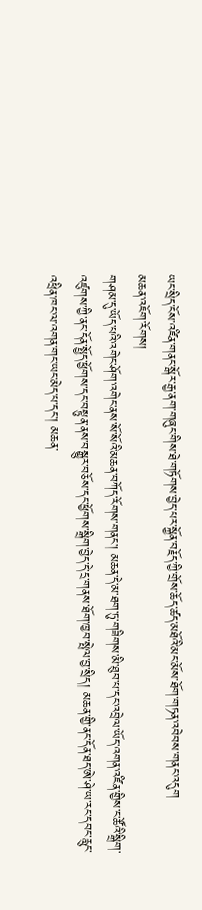ཡང་སྲིད་ངོས་འཛིན་གནང་སྒོར་རྒྱ་ནག་གཞུང་གིས་ཐེ་གཏོགས་བྱེད་པར་སྐྱོན་བརྗོད་ཀྱི་གྲོས་ཆོད་ཚད་མཐོའི་མང་མོས་ཐོག་གཏན་འབེབས་གནང་འདུག
མཆན་འཇོག་རོགས།
གཤམ་དུ་ཡོད་པའི་འགེང་ཤོག་འགེང་ནས་སོ་སོའི་མཆན་བཀོད་རོགས་གནང་། མཆན་དེ་མ་ཐག་ཏུ་གཟིགས་མི་ཐུབ་པ་དང་འབྲེལ་ཡོད་འགན་འཛིན་གྱིས་ང་ཚོའི་སྒྲིག་འཛུགས་ཀྱི་ནང་དོན་སྤྱོད་ཕྱོགས་དང་བསྟུན་ནས་བསྒྱུར་བཅོས་དང་ཕྱོགས་སྒྲིག་བྱེད་དེ་དྲ་གནས་ཐོག་ཁྱབ་སྤེལ་བྱ་སྲིད། མཆན་གྱི་ནང་དོན་ཐད་ཨེ་ཤེ་ཡ་རང་དབང་རླུང་འཕྲིན་ཁང་ལ་འགན་གང་ཡང་མེད་པ་དང་། མཆན་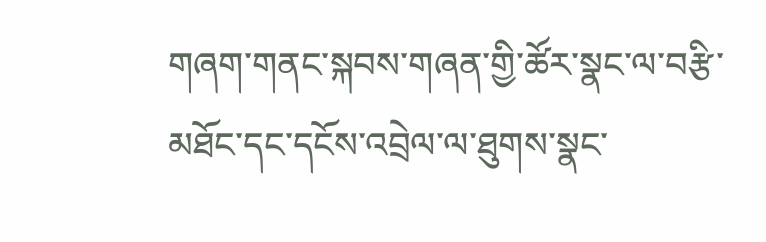གཞག་གནང་སྐབས་གཞན་གྱི་ཚོར་སྣང་ལ་བརྩི་མཐོང་དང་དངོས་འབྲེལ་ལ་ཐུགས་སྣང་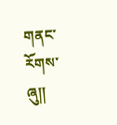གནང་རོགས་ཞུ༎